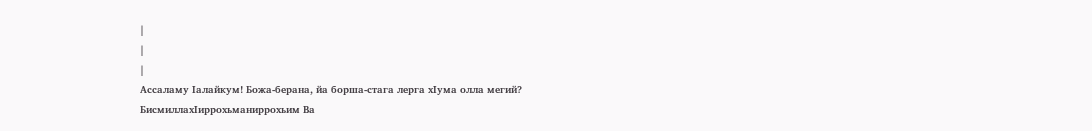|
|
|
Ассаламу Iалайкум! Божа-берана, йа борша-стага лерга хIума олла мегий?
БисмиллахIиррохьманиррохьим Ва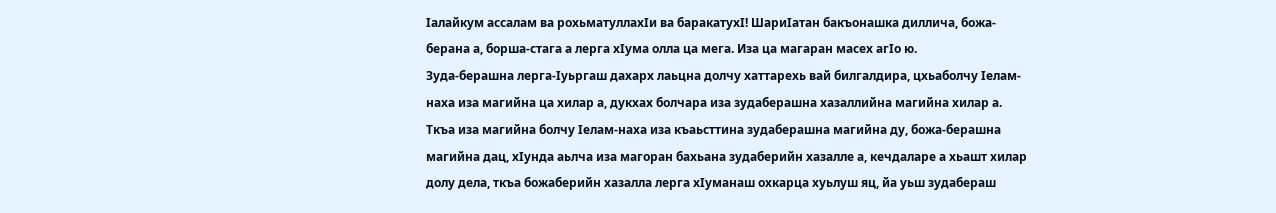Iалайкум ассалам ва рохьматуллахIи ва баракатухI! ШариIатан бакъонашка диллича, божа-берана а, борша-стага а лерга хIума олла ца мега. Иза ца магаран масех агIо ю.
Зуда-берашна лерга-Iуьргаш дахарх лаьцна долчу хаттарехь вай билгалдира, цхьаболчу Iелам-наха иза магийна ца хилар а, дукхах болчара иза зудаберашна хазаллийна магийна хилар а. Ткъа иза магийна болчу Iелам-наха иза къаьсттина зудаберашна магийна ду, божа-берашна магийна дац, хIунда аьлча иза магоран бахьана зудаберийн хазалле а, кечдаларе а хьашт хилар долу дела, ткъа божаберийн хазалла лерга хIуманаш охкарца хуьлуш яц, йа уьш зудабераш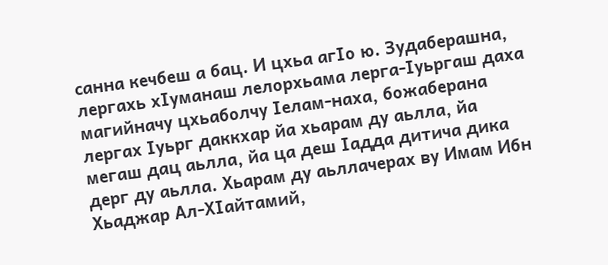санна кечбеш а бац. И цхьа агIо ю. Зудаберашна, лергахь хIуманаш лелорхьама лерга-Iуьргаш даха магийначу цхьаболчу Iелам-наха, божаберана лергах Iуьрг даккхар йа хьарам ду аьлла, йа мегаш дац аьлла, йа ца деш Iадда дитича дика дерг ду аьлла. Хьарам ду аьллачерах ву Имам Ибн Хьаджар Ал-ХIайтамий,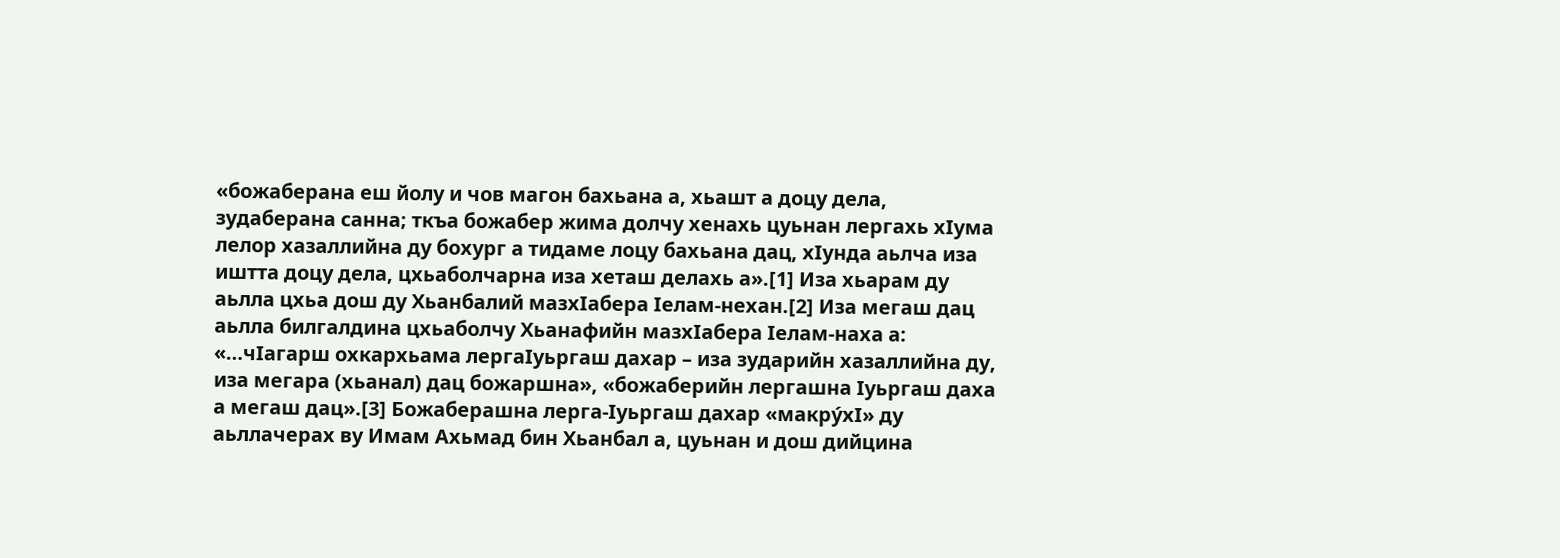«божаберана еш йолу и чов магон бахьана а, хьашт а доцу дела, зудаберана санна; ткъа божабер жима долчу хенахь цуьнан лергахь хIума лелор хазаллийна ду бохург а тидаме лоцу бахьана дац, хIунда аьлча иза иштта доцу дела, цхьаболчарна иза хеташ делахь а».[1] Иза хьарам ду аьлла цхьа дош ду Хьанбалий мазхIабера Iелам-нехан.[2] Иза мегаш дац аьлла билгалдина цхьаболчу Хьанафийн мазхIабера Iелам-наха а: «…чIагарш охкархьама лергаIуьргаш дахар – иза зударийн хазаллийна ду, иза мегара (хьанал) дац божаршна», «божаберийн лергашна Iуьргаш даха а мегаш дац».[3] Божаберашна лерга-Iуьргаш дахар «макрýхI» ду аьллачерах ву Имам Ахьмад бин Хьанбал а, цуьнан и дош дийцина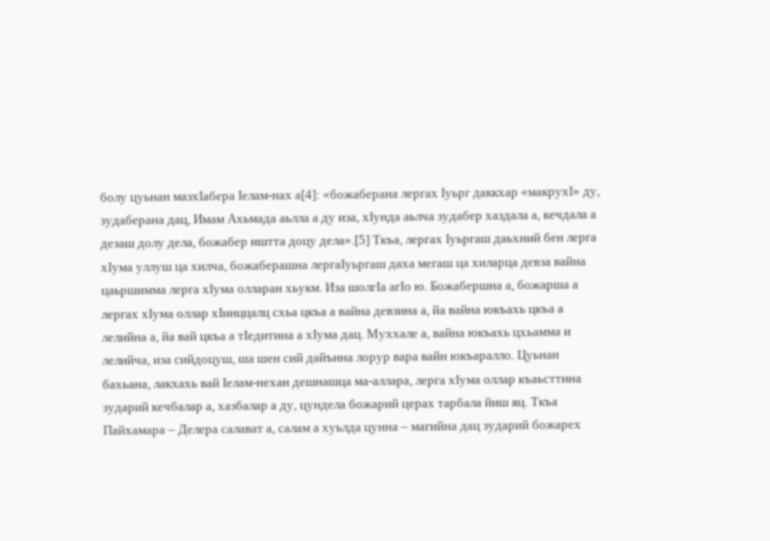болу цуьнан мазхIабера Iелам-нах а[4]: «божаберана лергах Iуьрг даккхар «макрухI» ду, зудаберана дац, Имам Ахьмада аьлла а ду иза, хIунда аьлча зудабер хаздала а, кечдала а дезаш долу дела, божабер иштта доцу дела».[5] Ткъа, лергах Iуьргаш даьхний бен лерга хIума уллуш ца хилча, божаберашна лергаIуьргаш даха мегаш ца хиларца девза вайна цаьршимма лерга хIума олларан хьукм. Иза шолгIа агIо ю. Божабершна а, божарша а лергах хIума оллар хIинццалц схьа цкъа а вайна девзина а, йа вайна юкъахь цкъа а лелийна а, йа вай цкъа а тIедитина а хIума дац. Муххале а, вайна юкъахь цхьамма и лелийча, иза сийдоцуш, ша шен сий дайъина лорур вара вайн юкъаралло. Цуьнан бахьана, лакхахь вай Iелам-нехан дешнашца ма-аллара, лерга хIума оллар къаьсттина зударий кечбалар а, хазбалар а ду, цундела божарий церах тарбала йиш яц. Ткъа Пайхамара – Делера салават а, салам а хуьлда цунна – магийна дац зударий божарех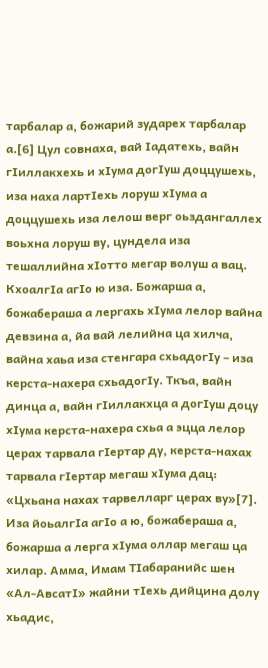тарбалар а, божарий зударех тарбалар а.[6] Цул совнаха, вай Iадатехь, вайн гIиллакхехь и хIума догIуш доццушехь, иза наха лартIехь лоруш хIума а доццушехь иза лелош верг оьздангаллех воьхна лоруш ву, цундела иза тешаллийна хIотто мегар волуш а вац. КхоалгIа агIо ю иза. Божарша а, божабераша а лергахь хIума лелор вайна девзина а, йа вай лелийна ца хилча, вайна хаьа иза стенгара схьадогIу – иза керста-нахера схьадогIу. Ткъа, вайн динца а, вайн гIиллакхца а догIуш доцу хIума керста-нахера схьа а эцца лелор церах тарвала гIертар ду, керста-нахах тарвала гIертар мегаш хIума дац: «Цхьана нахах тарвелларг церах ву»[7]. Иза йоьалгIа агIо а ю, божабераша а, божарша а лерга хIума оллар мегаш ца хилар. Амма, Имам ТIабаранийс шен «Ал-АвсатI» жайни тIехь дийцина долу хьадис,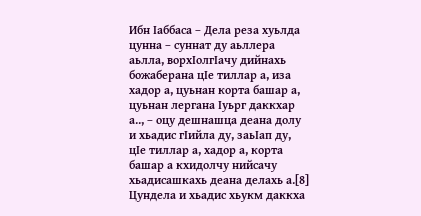Ибн Iаббаса – Дела реза хуьлда цунна – суннат ду аьллера аьлла, ворхIолгIачу дийнахь божаберана цIе тиллар а, иза хадор а, цуьнан корта башар а, цуьнан лергана Iуьрг даккхар а.., – оцу дешнашца деана долу и хьадис гIийла ду, заьIап ду, цIе тиллар а, хадор а, корта башар а кхидолчу нийсачу хьадисашкахь деана делахь а.[8] Цундела и хьадис хьукм даккха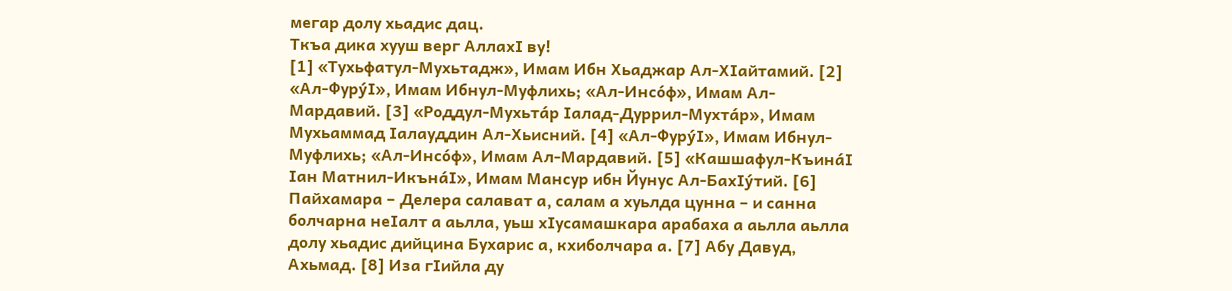мегар долу хьадис дац.
Ткъа дика хууш верг АллахI ву!
[1] «Тухьфатул-Мухьтадж», Имам Ибн Хьаджар Ал-ХIайтамий. [2] «Ал-ФурýI», Имам Ибнул-Муфлихь; «Ал-Инсóф», Имам Ал-Мардавий. [3] «Роддул-Мухьтáр Iалад-Дуррил-Мухтáр», Имам Мухьаммад Iалауддин Ал-Хьисний. [4] «Ал-ФурýI», Имам Ибнул-Муфлихь; «Ал-Инсóф», Имам Ал-Мардавий. [5] «Кашшафул-КъинáI Iан Матнил-ИкънáI», Имам Мансур ибн Йунус Ал-БахIýтий. [6] Пайхамара – Делера салават а, салам а хуьлда цунна – и санна болчарна неIалт а аьлла, уьш хIусамашкара арабаха а аьлла аьлла долу хьадис дийцина Бухарис а, кхиболчара а. [7] Абу Давуд, Ахьмад. [8] Иза гIийла ду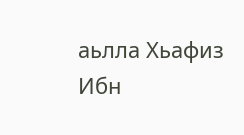аьлла Хьафиз Ибн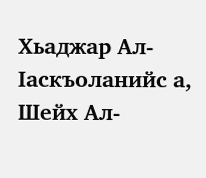Хьаджар Ал-Iаскъоланийс а, Шейх Ал-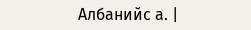Албанийс а. |